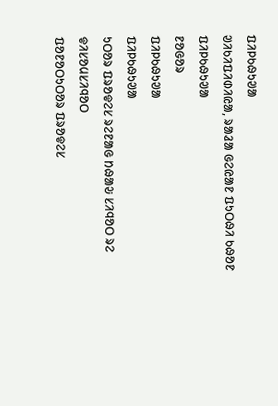ᱯᱤᱞᱠᱷᱩᱣᱟ
ᱣᱤᱠᱤᱯᱤᱰᱤᱭᱟ, ᱨᱟᱲᱟ ᱜᱮᱭᱟᱱ ᱯᱩᱛᱷᱤ ᱠᱷᱚᱱ
ᱯᱤᱞᱠᱷᱩᱣᱟ
ᱱᱚᱜᱚᱨ
ᱯᱤᱞᱠᱷᱩᱣᱟ
ᱯᱤᱞᱠᱷᱩᱣᱟ
ᱩᱛᱚᱨ ᱯᱨᱚᱫᱮᱥ ᱨᱮᱱᱟᱜ ᱴᱷᱟᱶ ᱥᱤᱧᱚᱛ ᱨᱮ
ᱫᱤᱥᱚᱢᱥᱤᱧᱚᱛ
ᱯᱚᱱᱚᱛᱩᱛᱚᱨ ᱯᱨᱚᱫᱮᱥ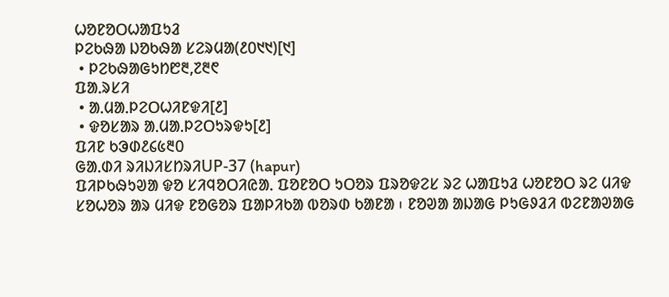ᱦᱚᱱᱚᱛᱦᱟᱯᱩᱲ
ᱞᱮᱠᱷᱟ ᱡᱚᱠᱷᱟ ᱥᱮᱨᱢᱟ(᱒᱐᱑᱑)[᱑]
 • ᱞᱮᱠᱷᱟᱜᱩᱴ᱘᱓,᱗᱓᱖
ᱯᱟᱹᱨᱥᱤ
 • ᱟᱹᱢᱟᱹᱞᱮᱛᱦᱤᱱᱫᱤ[᱒]
 • ᱫᱚᱥᱟᱨ ᱟᱹᱢᱟᱹᱞᱮᱛᱩᱨᱫᱩ[᱒]
ᱯᱤᱱ ᱠᱳᱰ᱒᱔᱕᱓᱐
ᱜᱟᱹᱰᱤ ᱨᱤᱡᱤᱥᱴᱨᱤUP-37 (hapur)
ᱯᱤᱞᱠᱷᱩᱣᱟ ᱫᱚ ᱥᱤᱧᱚᱛᱤᱭᱟᱹ ᱯᱚᱱᱚᱛ ᱩᱛᱚᱨ ᱯᱨᱚᱫᱮᱥ ᱨᱮ ᱦᱟᱯᱩᱲ ᱦᱚᱱᱚᱛ ᱨᱮ ᱢᱤᱫ ᱥᱚᱦᱚᱨ ᱟᱨ ᱢᱤᱫ ᱱᱚᱜᱚᱨ ᱯᱟᱞᱤᱠᱟ ᱵᱚᱨᱰ ᱠᱟᱱᱟ ᱾ ᱱᱚᱣᱟ ᱟᱡᱟᱜ ᱞᱩᱜᱽᱲᱤ ᱵᱮᱱᱟᱣᱟᱜ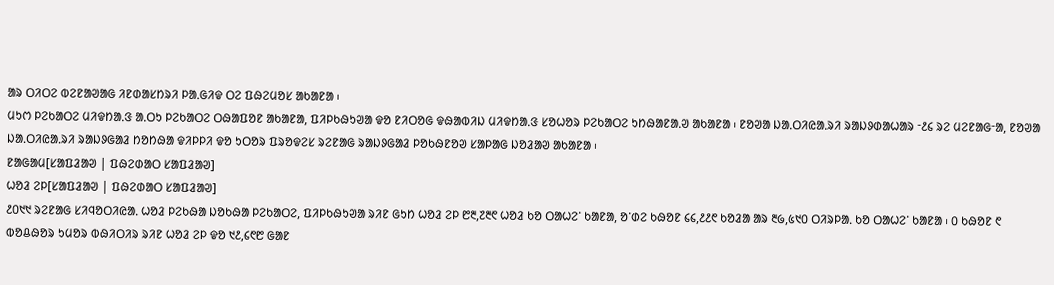ᱟᱨ ᱛᱤᱛᱮ ᱵᱮᱱᱟᱣᱟᱜ ᱤᱱᱰᱟᱥᱴᱨᱤ ᱞᱟᱹᱜᱤᱫ ᱛᱮ ᱯᱷᱮᱢᱚᱥ ᱟᱠᱟᱱᱟ ᱾
ᱢᱩᱬ ᱞᱮᱠᱟᱛᱮ ᱢᱤᱫᱴᱟᱹᱝ ᱟᱹᱛᱩ ᱞᱮᱠᱟᱛᱮ ᱛᱷᱟᱯᱚᱱ ᱟᱠᱟᱱᱟ, ᱯᱤᱞᱠᱷᱩᱣᱟ ᱫᱚ ᱱᱤᱛᱚᱜ ᱫᱷᱟᱵᱤᱡ ᱢᱤᱫᱴᱟᱹᱝ ᱥᱚᱦᱚᱨ ᱞᱮᱠᱟᱛᱮ ᱩᱴᱷᱟᱱᱟᱹᱣ ᱟᱠᱟᱱᱟ ᱾ ᱱᱚᱣᱟ ᱡᱟᱹᱛᱤᱭᱟᱹᱨᱤ ᱨᱟᱡᱽᱰᱟᱦᱟᱨ ᱼ᱒᱔ ᱨᱮ ᱢᱮᱱᱟᱜᱼᱟ, ᱱᱚᱣᱟ ᱡᱟᱹᱛᱤᱭᱟᱹᱨᱤ ᱨᱟᱡᱽᱜᱟᱲ ᱴᱚᱴᱷᱟ ᱫᱤᱞᱞᱤ ᱫᱚ ᱩᱛᱚᱨ ᱯᱨᱚᱫᱮᱥ ᱨᱮᱱᱟᱜ ᱨᱟᱡᱽᱜᱟᱲ ᱞᱚᱠᱷᱱᱚᱣ ᱥᱟᱞᱟᱜ ᱡᱚᱲᱟᱣ ᱟᱠᱟᱱᱟ ᱾
ᱱᱟᱜᱟᱢ[ᱥᱟᱯᱲᱟᱣ | ᱯᱷᱮᱰᱟᱛ ᱥᱟᱯᱲᱟᱣ]
ᱦᱚᱲ ᱮᱞ[ᱥᱟᱯᱲᱟᱣ | ᱯᱷᱮᱰᱟᱛ ᱥᱟᱯᱲᱟᱣ]
᱒᱐᱑᱑ ᱨᱮᱱᱟᱜ ᱥᱤᱧᱚᱛᱤᱭᱟᱹ ᱦᱚᱲ ᱞᱮᱠᱷᱟ ᱡᱚᱠᱷᱟ ᱞᱮᱠᱟᱛᱮ, ᱯᱤᱞᱠᱷᱩᱣᱟ ᱨᱤᱱ ᱜᱩᱴ ᱦᱚᱲ ᱮᱞ ᱘᱓,᱗᱓᱖ ᱦᱚᱲ ᱠᱚ ᱛᱟᱦᱮᱸ ᱠᱟᱱᱟ, ᱚᱸᱰᱮ ᱠᱷᱚᱱ ᱔᱔,᱒᱒᱖ ᱠᱚᱲᱟ ᱟᱨ ᱓᱙,᱕᱑᱐ ᱛᱤᱨᱞᱟᱹ ᱠᱚ ᱛᱟᱦᱮᱸ ᱠᱟᱱᱟ ᱾ ᱐ ᱠᱷᱚᱱ ᱖ ᱵᱚᱪᱷᱚᱨ ᱩᱢᱚᱨ ᱵᱷᱤᱛᱤᱨ ᱨᱤᱱ ᱦᱚᱲ ᱮᱞ ᱫᱚ ᱑᱒,᱔᱖᱘ ᱜᱟᱱ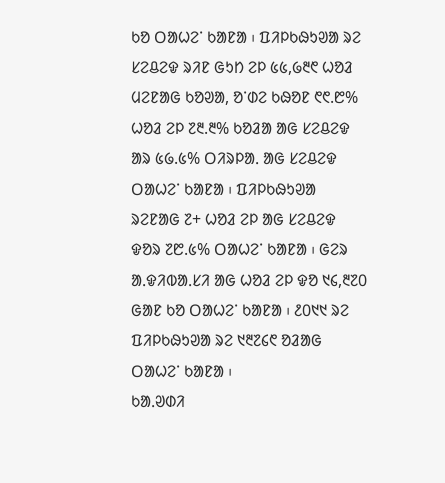ᱠᱚ ᱛᱟᱦᱮᱸ ᱠᱟᱱᱟ ᱾ ᱯᱤᱞᱠᱷᱩᱣᱟ ᱨᱮ ᱥᱮᱪᱮᱫ ᱨᱤᱱ ᱜᱩᱴ ᱮᱞ ᱕᱕,᱙᱓᱖ ᱦᱚᱲ ᱢᱮᱱᱟᱜ ᱠᱚᱣᱟ, ᱚᱸᱰᱮ ᱠᱷᱚᱱ ᱖᱖.᱘% ᱦᱚᱲ ᱮᱞ ᱗᱓.᱓% ᱠᱚᱲᱟ ᱟᱜ ᱥᱮᱪᱮᱫ ᱟᱨ ᱕᱙.᱕% ᱛᱤᱨᱞᱟᱹ ᱟᱜ ᱥᱮᱪᱮᱫ ᱛᱟᱦᱮᱸ ᱠᱟᱱᱟ ᱾ ᱯᱤᱞᱠᱷᱩᱣᱟ ᱨᱮᱱᱟᱜ ᱗+ ᱦᱚᱲ ᱮᱞ ᱟᱜ ᱥᱮᱪᱮᱫ ᱫᱚᱨ ᱗᱘.᱕% ᱛᱟᱦᱮᱸ ᱠᱟᱱᱟ ᱾ ᱜᱮᱨ ᱟᱹᱫᱤᱵᱟᱹᱥᱤ ᱟᱜ ᱦᱚᱲ ᱮᱞ ᱫᱚ ᱑᱔,᱓᱗᱐ ᱜᱟᱱ ᱠᱚ ᱛᱟᱦᱮᱸ ᱠᱟᱱᱟ ᱾ ᱒᱐᱑᱑ ᱨᱮ ᱯᱤᱞᱠᱷᱩᱣᱟ ᱨᱮ ᱑᱓᱗᱔᱖ ᱚᱲᱟᱜ ᱛᱟᱦᱮᱸ ᱠᱟᱱᱟ ᱾
ᱠᱟᱹᱣᱰᱤ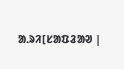ᱟᱹᱨᱤ[ᱥᱟᱯᱲᱟᱣ |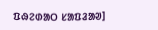ᱯᱷᱮᱰᱟᱛ ᱥᱟᱯᱲᱟᱣ]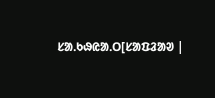ᱥᱟᱹᱠᱷᱭᱟᱹᱛ[ᱥᱟᱯᱲᱟᱣ |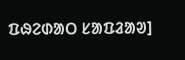ᱯᱷᱮᱰᱟᱛ ᱥᱟᱯᱲᱟᱣ]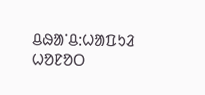ᱪᱷᱟᱸᱪ:ᱦᱟᱯᱩᱲ ᱦᱚᱱᱚᱛ